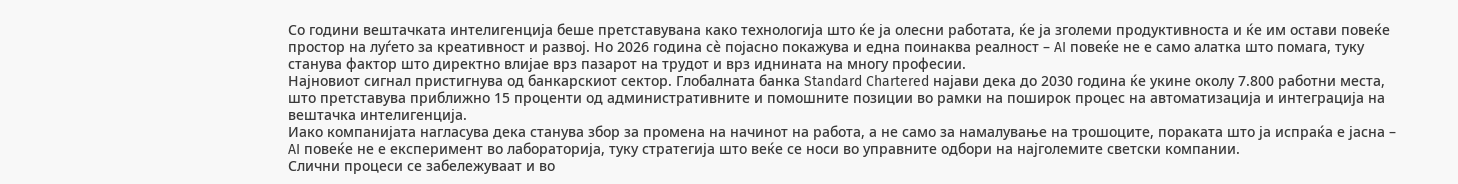Со години вештачката интелигенција беше претставувана како технологија што ќе ја олесни работата, ќе ја зголеми продуктивноста и ќе им остави повеќе простор на луѓето за креативност и развој. Но 2026 година сè појасно покажува и една поинаква реалност – AI повеќе не е само алатка што помага, туку станува фактор што директно влијае врз пазарот на трудот и врз иднината на многу професии.
Најновиот сигнал пристигнува од банкарскиот сектор. Глобалната банка Standard Chartered најави дека до 2030 година ќе укине околу 7.800 работни места, што претставува приближно 15 проценти од административните и помошните позиции во рамки на поширок процес на автоматизација и интеграција на вештачка интелигенција.
Иако компанијата нагласува дека станува збор за промена на начинот на работа, а не само за намалување на трошоците, пораката што ја испраќа е јасна – AI повеќе не е експеримент во лабораторија, туку стратегија што веќе се носи во управните одбори на најголемите светски компании.
Слични процеси се забележуваат и во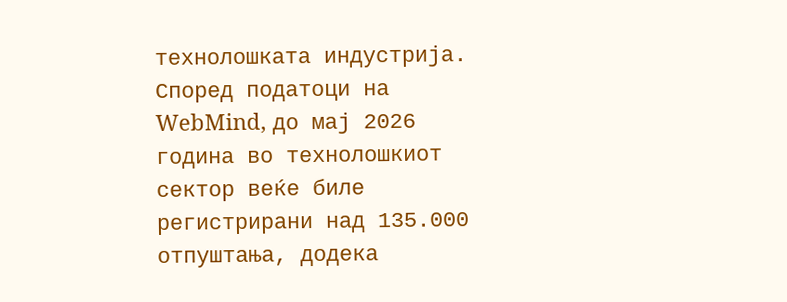технолошката индустрија. Според податоци на WebMind, до мај 2026 година во технолошкиот сектор веќе биле регистрирани над 135.000 отпуштања, додека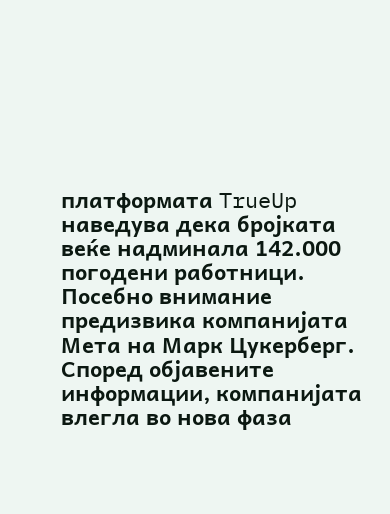платформата TrueUp наведува дека бројката веќе надминала 142.000 погодени работници.
Посебно внимание предизвика компанијата Мета на Марк Цукерберг. Според објавените информации, компанијата влегла во нова фаза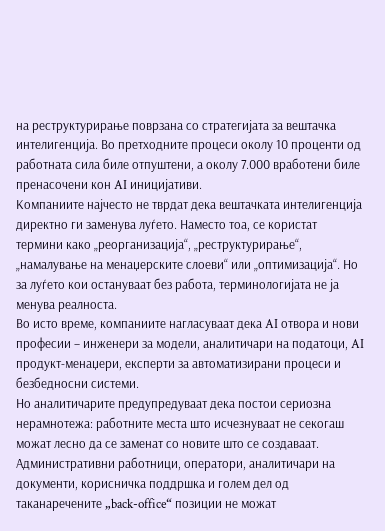на реструктурирање поврзана со стратегијата за вештачка интелигенција. Во претходните процеси околу 10 проценти од работната сила биле отпуштени, а околу 7.000 вработени биле пренасочени кон AI иницијативи.
Компаниите најчесто не тврдат дека вештачката интелигенција директно ги заменува луѓето. Наместо тоа, се користат термини како „реорганизација“, „реструктурирање“, „намалување на менаџерските слоеви“ или „оптимизација“. Но за луѓето кои остануваат без работа, терминологијата не ја менува реалноста.
Во исто време, компаниите нагласуваат дека AI отвора и нови професии – инженери за модели, аналитичари на податоци, AI продукт-менаџери, експерти за автоматизирани процеси и безбедносни системи.
Но аналитичарите предупредуваат дека постои сериозна нерамнотежа: работните места што исчезнуваат не секогаш можат лесно да се заменат со новите што се создаваат.
Административни работници, оператори, аналитичари на документи, корисничка поддршка и голем дел од таканаречените „back-office“ позиции не можат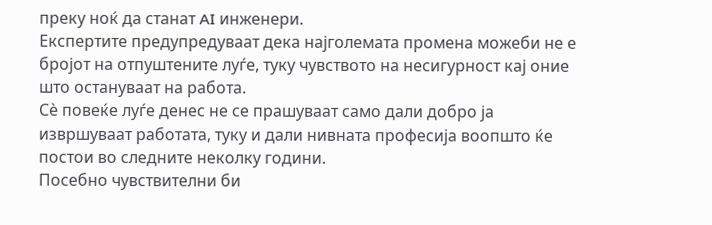преку ноќ да станат AI инженери.
Експертите предупредуваат дека најголемата промена можеби не е бројот на отпуштените луѓе, туку чувството на несигурност кај оние што остануваат на работа.
Сè повеќе луѓе денес не се прашуваат само дали добро ја извршуваат работата, туку и дали нивната професија воопшто ќе постои во следните неколку години.
Посебно чувствителни би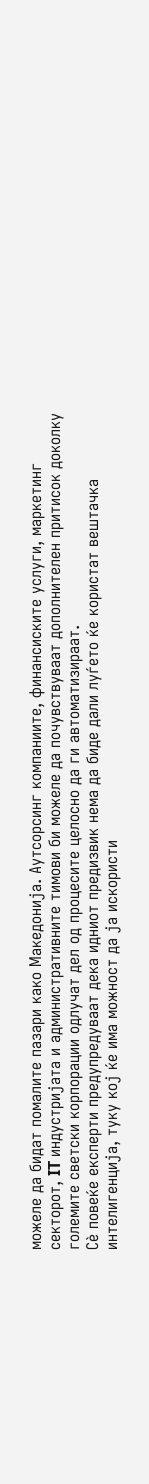можеле да бидат помалите пазари како Македонија. Аутсорсинг компаниите, финансиските услуги, маркетинг секторот, IT индустријата и административните тимови би можеле да почувствуваат дополнителен притисок доколку големите светски корпорации одлучат дел од процесите целосно да ги автоматизираат.
Сè повеќе експерти предупредуваат дека идниот предизвик нема да биде дали луѓето ќе користат вештачка интелигенција, туку кој ќе има можност да ја искористи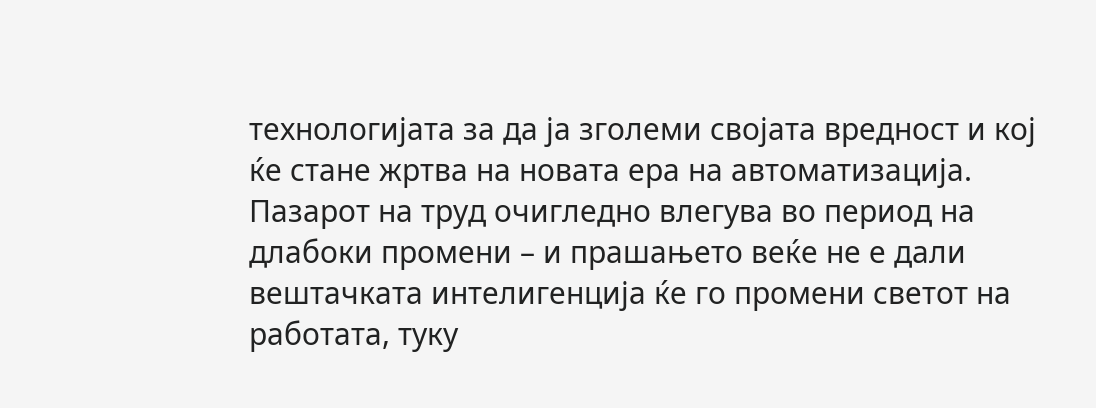технологијата за да ја зголеми својата вредност и кој ќе стане жртва на новата ера на автоматизација.
Пазарот на труд очигледно влегува во период на длабоки промени – и прашањето веќе не е дали вештачката интелигенција ќе го промени светот на работата, туку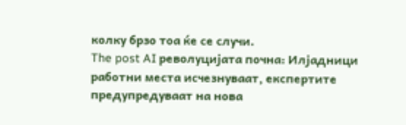колку брзо тоа ќе се случи.
The post AI револуцијата почна: Илјадници работни места исчезнуваат, експертите предупредуваат на нова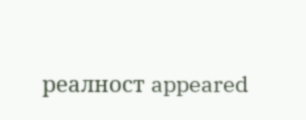реалност appeared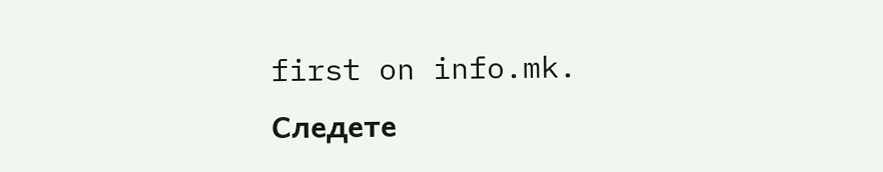first on info.mk.
Следете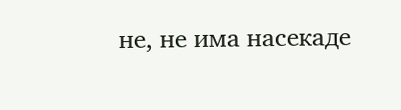не, не има насекаде